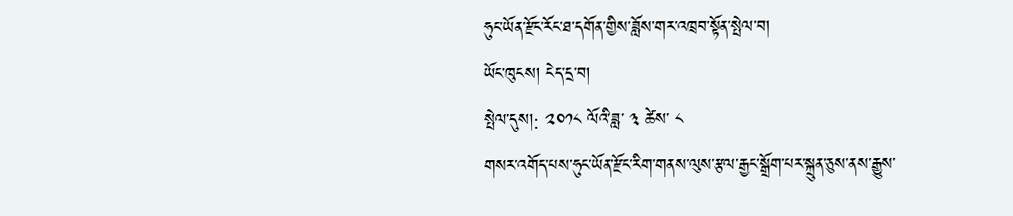ཧུང་ཡོན་རྫོང་རོང་ཐ་དགོན་གྱིས་ཟློས་གར་འཁྲབ་སྟོན་སྤེལ་བ།
ཡོང་ཁུངས། ངེད་དྲ་བ།
སྤེལ་དུས།: ༢༠༡༨ ལོའི་ཟླ་ ༣ ཚེས་ ༨
གསར་འགོད་པས་ཧུང་ཡོན་རྫོང་རིག་གནས་ལུས་རྩལ་རྒྱང་སྒྲོག་པར་སྐྲུན་ཅུས་ནས་རྒྱུས་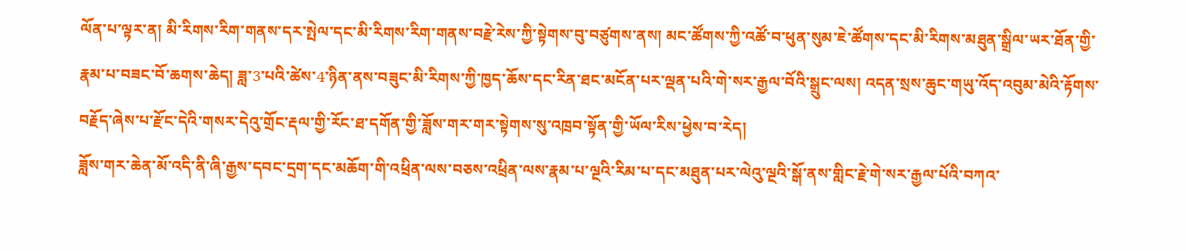ལོན་པ་ལྟར་ན། མི་རིགས་རིག་གནས་དར་སྤེལ་དང་མི་རིགས་རིག་གནས་བརྗེ་རེས་ཀྱི་སྟེགས་བུ་བཙུགས་ནས། མང་ཚོགས་ཀྱི་འཚོ་བ་ཕུན་སུམ་ཇེ་ཚོགས་དང་མི་རིགས་མཐུན་སྒྲིལ་ཡར་ཐོན་གྱི་རྣམ་པ་བཟང་བོ་ཆགས་ཆེད། ཟླ་3་པའི་ཚེས་4་ཉིན་ནས་བཟུང་མི་རིགས་ཀྱི་ཁྱད་ཆོས་དང་རིན་ཐང་མངོན་པར་ལྡན་པའི་གེ་སར་རྒྱལ་བོའི་སྒྲུང་ལས། འདན་སྲས་ཆུང་གཡུ་འོད་འབུམ་མེའི་རྟོགས་བརྗོད་ཞེས་པ་རྫོང་དེའི་གསར་དེའུ་གྲོང་རྡལ་གྱི་རོང་ཐ་དགོན་གྱི་ཟློས་གར་གར་སྟེགས་སུ་འཁྲབ་སྟོན་གྱི་ཡོལ་རིས་ཕྱེས་བ་རེད།
ཟློས་གར་ཆེན་མོ་འདི་ནི་ཞི་རྒྱས་དབང་དྲག་དང་མཆོག་གི་འཕྲིན་ལས་བཅས་འཕྲིན་ལས་རྣམ་པ་ལྔའི་རིམ་པ་དང་མཐུན་པར་ལེའུ་ལྔའི་སྒོ་ནས་གླིང་རྗེ་གེ་སར་རྒྱལ་པོའི་བཀའ་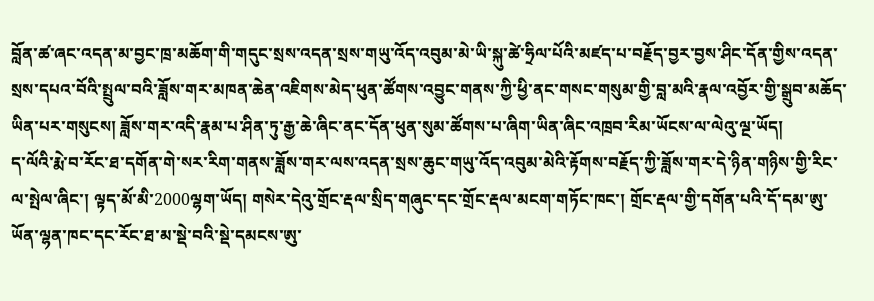བློན་ཚ་ཞང་འདན་མ་བྱང་ཁྲ་མཆོག་གི་གདུང་སྲས་འདན་སྲས་གཡུ་འོད་འབུམ་མེ་ཡི་སྐུ་ཚེ་ཧྲིལ་པོའི་མཛད་པ་བརྗོད་བྱར་བྱས་ཤིང་དོན་གྱིས་འདན་སྲས་དཔའ་བོའི་སྤྲུལ་བའི་ཟློས་གར་མཁན་ཆེན་འཇིགས་མེད་ཕུན་ཚོགས་འབྱུང་གནས་ཀྱི་ཕྱི་ནང་གསང་གསུམ་གྱི་བླ་མའི་རྣལ་འབྱོར་གྱི་སྒྲུབ་མཆོད་ཡིན་པར་གསུངས། ཟློས་གར་འདི་རྣམ་པ་ཤིན་ཏུ་རྒྱ་ཆེ་ཞིང་ནང་དོན་ཕུན་སུམ་ཚོགས་པ་ཞིག་ཡིན་ཞིང་འཁྲབ་རིམ་ཡོངས་ལ་ལེའུ་ལྔ་ཡོད།
ད་ལོའི་རྨེ་བ་རོང་ཐ་དགོན་གེ་སར་རིག་གནས་ཟློས་གར་ལས་འདན་སྲས་ཆུང་གཡུ་འོད་འབུམ་མེའི་རྟོགས་བརྗོད་ཀྱི་ཟློས་གར་དེ་ཉིན་གཉིས་གྱི་རིང་ལ་སྤེལ་ཞིང་། ལྟད་མོ་མི་2000ལྷག་ཡོད། གསེར་དེའུ་གྲོང་རྡལ་སྲིད་གཞུང་དང་གྲོང་རྡལ་མངག་གཏོང་ཁང་། གྲོང་རྡལ་གྱི་དགོན་པའི་དོ་དམ་ཨུ་ཡོན་ལྷན་ཁང་དང་རོང་ཐ་མ་སྡེ་བའི་སྡེ་དམངས་ཨུ་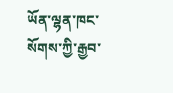ཡོན་ལྷན་ཁང་སོགས་ཀྱི་རྒྱབ་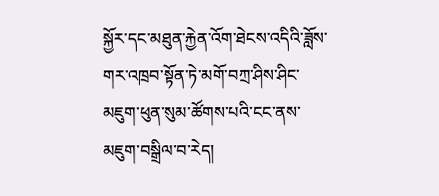སྐྱོར་དང་མཐུན་རྐྱེན་འོག་ཐེངས་འདིའི་ཟློས་གར་འཁྲབ་སྟོན་ཏེ་མགོ་བཀྲ་ཤིས་ཤིང་མཇུག་ཕུན་སུམ་ཚོགས་པའི་ངང་ནས་མཇུག་བསྒྲིལ་བ་རེད།